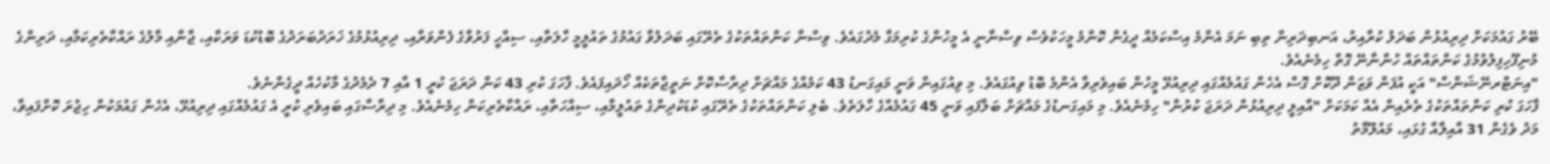ބޭރު ގައުމަކަށް ދިރިއުޅުން ބަދަލު ކުރާއިރު، އަނބިދަރިން ތިބި ނަމަ އެންމެ އިސްކަމެއް ދީގެން ކޮންމެ މީހަކުވެސް ވިސްނާނީ އެ މީހުންގެ ކުރިމަގާ މެދުގައެވެ. ވިސްނާ ކަންތައްތަކުގެ ތެރޭގައި ބަދަލުވާ ގައުމުގެ ތައުލީމީ ހާލަތާއި، ސިއްހީ ފަރުވާގެ ފެންވަރާއި، ދިރިއުޅުމުގެ ޚަރަދުބަރަދުގެ ބޮޑުކުޑަ ވަރަކާއި، ޖާނާއި މާލުގެ ރައްކާތެރިކަމާއި، ދަރިންގެ މުނިފޫހިފިލުވުމުގެ ކަންތައްތައް ހުންނާނޭ ގޮތް ހިމެނެއެވެ.
"އިނަޓްރނޭޝަންސް" އަކީ އުފަން ވަޒަން ދޫކޮށް ގޮސް އެހެން ގައުމެއްގައި ދިރިއުޅޭ މީހުން ބައިވެރިވާ އެންމެ ބޮޑު ވިއުގައެވެ. މި ވިއުގައިން ވަނީ މައިގަނޑު 43 ކަމެއްގެ މައްޗަށް ދިރާސާކޮށް ނަތީޖާތަކެއް ހޯދައިފައެވެ. ފާހަގަ ކުރި 43 ކަން ދަރަޖަ ކުރީ 1 އާއި 7 ދެމެދުގެ މާކުހެއް ދީގެންނެވެ.
ފާހަގަ ކުރި ކަންތައްތަކުގެ ތެރެއިން އެއް ކަމަކަށް "އާއިލީ ދިރިއުޅުން ދަރަޖަ ކުރުން" ހިމެނެއެވެ. މި މައިގަނޑުގެ މައްޗަށް ބަލާފައި ވަނީ 45 ގައުމެއްގެ ހާލަތެވެ. ބެލި ކަންތައްތަކުގެ ތެރޭގައި ކުޑަކުދިންގެ ތައުލީމާއި، ސިއްހަތާއި، ރައްކާތެރިކަން ހިމެނެއެވެ. މި ދިރާސާގައި ބައިވެރި ކުރީ އެ ގައުމެއްގައި ދިރިއުޅޭ، އެހެން ގައުމަކުން ހިޖުރަ ކޮށްފައިވާ، މަދު ވެގެން 31 އާއިލާއާ ގުޅައި، މައުލޫމާތު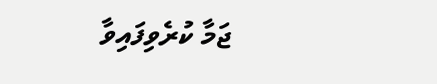ޖަމާ ކުރެވިފައިވާ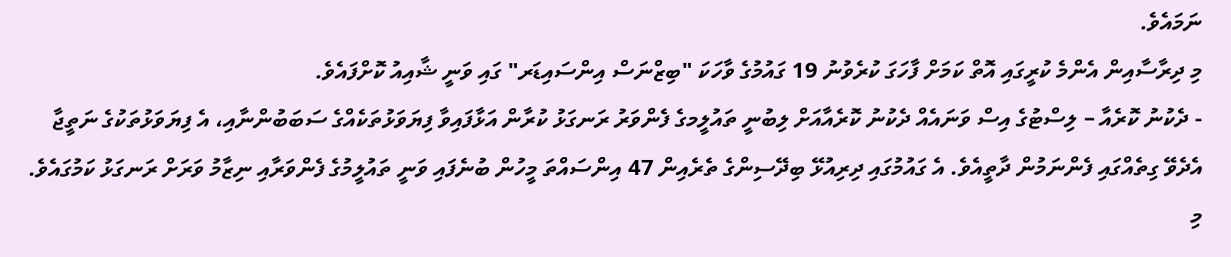ނަމައެވެ.
މި ދިރާސާއިން އެންމެ ކުރީގައި އޮތް ކަމަށް ފާހަގަ ކުރެވުނު 19 ގައުމުގެ ވާހަކަ "ބިޒްނަސް އިންސައިޑަރ" ގައި ވަނީ ޝާއިއު ކޮށްފައެވެ.
- ދެކުނު ކޮރެއާ – ލިސްޓުގެ އިސް ވަނައެއް ދެކުނު ކޮރެއާއަށް ލިބުނީ ތައުލީމގެ ފެންވަރު ރަނގަޅު ކުރާން އަޅާފައިވާ ފިޔަވަޅުތަކެއްގެ ސަބަބުންނާއި، އެ ފިޔަވަޅުތަކުގެ ނަތީޖާ އެދެވޭ ގިތެއްގައި ފެންނަމުން ދާތީއެވެ. އެ ގައުމުގައި ދިރިއުޅޭ ބިދޭސިންގެ ތެރެއިން 47 އިންސައްތަ މީހުން ބުނެފައި ވަނީ ތައުލީމުގެ ފެންވަރާއި ނިޒާމު ވަރަށް ރަނގަޅު ކަމުގައެވެ. މި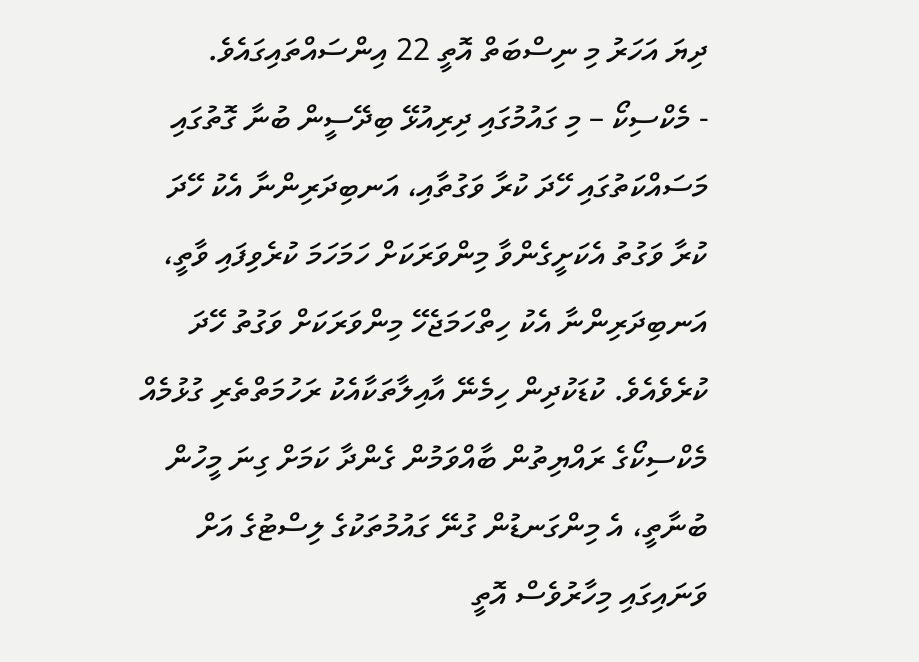ދިޔަ އަހަރު މި ނިސްބަތް އޮތީ 22 އިންސައްތައިގައެވެ.
- މެކްސިކޯ – މި ގައުމުގައި ދިރިއުޅޭ ބިދޭސީން ބުނާ ގޮތުގައި މަސައްކަތުގައި ހޭދަ ކުރާ ވަގުތާއި، އަނބިދަރިންނާ އެކު ހޭދަ ކުރާ ވަގުތު އެކަށީގެންވާ މިންވަރަކަށް ހަމަހަމަ ކުރެވިފައި ވާތީ، އަނބިދަރިންނާ އެކު ހިތްހަމަޖެހޭ މިންވަރަކަށް ވަގުތު ހޭދަ ކުރެވެއެވެ. ކުޑަކުދިން ހިމެނޭ އާއިލާތަކާއެކު ރަހުމަތްތެރި ގުޅުމެއް މެކްސިކޯގެ ރައްޔިތުން ބާއްވަމުން ގެންދާ ކަމަށް ގިނަ މީހުން ބުނާތީ، އެ މިންގަނޑުން ގުނޭ ގައުމުތަކުގެ ލިސްޓުގެ އަށް ވަނައިގައި މިހާރުވެސް އޮތީ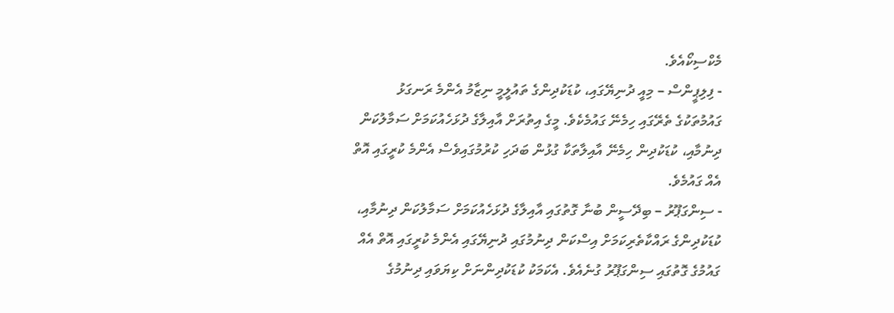މެކްސިކޯއެވެ.
- ފިލިޕީންސް – މިއީ ދުނިޔޭގައި، ކުޑަކުދިންގެ ތައުލީމީ ނިޒާމު އެންމެ ރަނގަޅު ގައުމުތަކުގެ ތެރޭގައި ހިމެނޭ ގައުމެކެވެ. މީގެ އިތުރަށް އާއިލާގެ ދުޅަހެއުކަމަށް ސަމާލުކަން ދިނުމާއި، ކުޑަކުދިން ހިމެނޭ އާއިލާތަކާ ގުޅުން ބަދަހި ކުރުމުގައިވެސް އެންމެ ކުރީގައި އޮތް އެއް ގައުމެވެ.
- ސިންގަޕޫރު – ބިދޭސީން ބުނާ ގޮތުގައި އާއިލާގެ ދުޅަހެއުކަމަށް ސަމާލުކަން ދިނުމާއި، ކުޑަކުދިންގެ ރައްކާތެރިކަމަށް އިސްކަން ދިނުމުގައި ދުނިޔޭގައި އެންމެ ކުރީގައި އޮތް އެއް ގައުމުގެ ގޮތުގައި ސިންގަޕޫރު ގުނެއެވެ. އެކަމަކު ކުޑަކުދިންނަށް ކިޔަވައި ދިނުމުގެ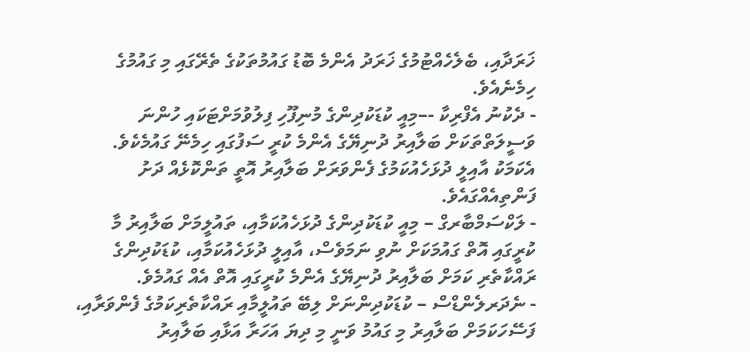ޚަރަދާއި، ބެލެހެއްޓުމުގެ ޚަރަދު އެންމެ ބޮޑު ގައުމުތަކުގެ ތެރޭގައި މި ގައުމުގެ ހިމެނެއެވެ.
- ދެކުނު އެފްރިކާ -–މިއީ ކުޑަކުދިންގެ މުނިފޫހި ފިލުވުމަށްޓަކައި ހުންނަ ވަސީލަތްތަކަށް ބަލާއިރު ދުނިޔޭގެ އެންމެ ކުރީ ސަފުގައި ހިމެނޭ ގައުމެކެވެ. އެކަމަކު އާއިލީ ދުޅަހެއުކަމުގެ ފެންވަރަށް ބަލާއިރު އޮތީ ތަންކޮޅެއް ދަށު ފަންތިއެއްގައެވެ.
- ލަކްސަމްބާރގް – މިއީ ކުޑަކުދިންގެ ދުޅަހެއުކަމާއި، ތައުލީމަށް ބަލާއިރު މާ ކުރީގައި އޮތް ގައުމަކަށް ނުވި ނަމަވެސް، އާއިލީ ދުޅަހެއުކަމާއި، ކުޑަކުދިންގެ ރައްކާތެރި ކަމަށް ބަލާއިރު ދުނިޔޭގެ އެންމެ ކުރީގައި އޮތް އެއް ގައުމެވެ.
- ނެދަރލެންޑްސް – ކުޑަކުދިންނަށް ލިބޭ ތައުލީމާއި ރައްކާތެރިކަމުގެ ފެންވަރާއި، ފަސޭހަކަމަށް ބަލާއިރު މި ގައުމު ވަނީ މި ދިޔަ އަހަރާ އަޅާއި ބަލާއިރު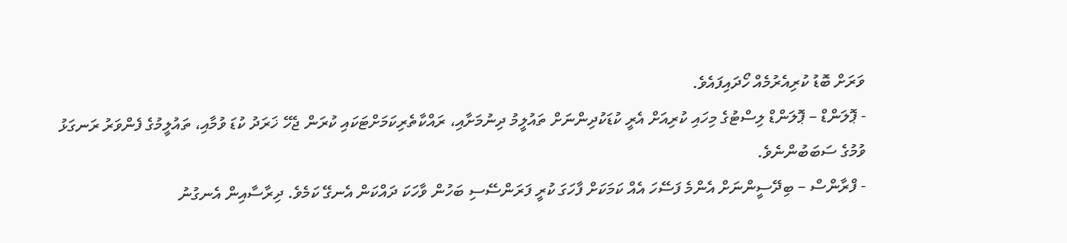ވަރަށް ބޮޑު ކުރިއެރުމެއް ހޯދައިފައެވެ.
- ޕޮލަންޑް – ޕޮލަންޑް ލިސްޓުގެ މިހައި ކުރިއަށް އެރީ ކުޑަކުދިންނަށް ތައުލީމު ދިނުމަށާއި، ރައްކާތެރިކަމަށްޓަކައި ކުރަން ޖެހޭ ޚަރަދު ކުޑަ ވުމާއި، ތައުލީމުގެ ފެންވަރު ރަނގަޅު ވުމުގެ ސަބަބުންނެވެ.
- ފްރާންސް – ބިދޭސީންނަށް އެންމެ ފަސޭހަ އެއް ކަމަކަށް ފާހަގަ ކުރީ ފަރަންސޭސި ބަހުން ވާހަކަ ދައްކަން އެނގޭ ކަމެވެ. ދިރާސާއިން އެނގުނު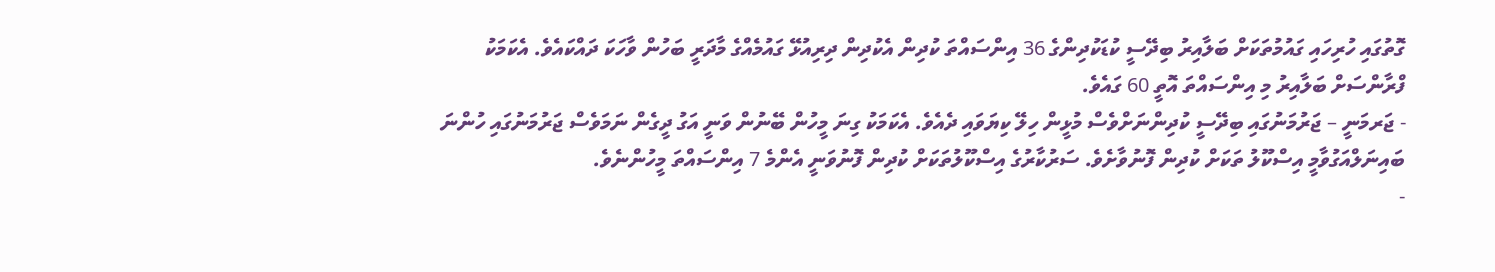ގޮތުގައި ހުރިހައި ގައުމުތަކަށް ބަލާއިރު ބިދޭސީ ކުޑަކުދިންގެ 36 އިންސައްތަ ކުދިން އެކުދިން ދިރިއުޅޭ ގައުމެއްގެ މާދަރީ ބަހުން ވާހަކަ ދައްކައެވެ. އެކަމަކު ފްރާންސަށް ބަލާއިރު މި އިންސައްތަ އޮތީ 60 ގައެވެ.
- ޖަރމަނީ – ޖަރުމަނުގައި ބިދޭސީ ކުދިންނަށްވެސް މުޅީން ހިލޭ ކިޔަވައި ދެއެވެ. އެކަމަކު ގިނަ މީހުން ބޭނުން ވަނީ އަގު ދީގެން ނަމަވެސް ޖަރުމަނުގައި ހުންނަ ބައިނަލްއަގުވާމީ އިސްކޫލު ތަކަށް ކުދިން ފޮނުވާށެވެ. ސަރުކާރުގެ އިސްކޫލުތަކަށް ކުދިން ފޮނުވަނީ އެންމެ 7 އިންސައްތަ މީހުންނެވެ.
-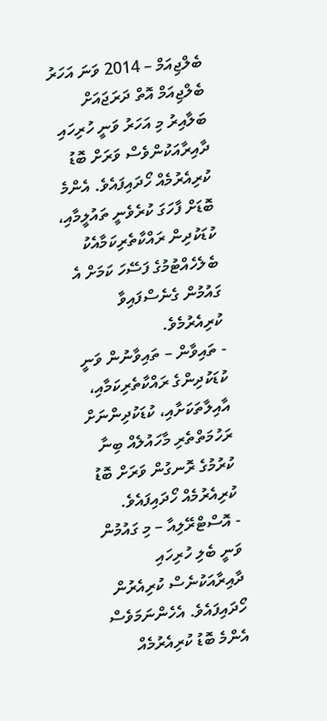ބެލްޖިއަމް – 2014 ވަނަ އަހަރު ބެލްޖިއަމް އޮތް ދަރަޖައަށް ބަލާއިރު މި އަހަރު ވަނީ ހުރިހައި ދާއިރާއަކުންވެސް ވަރަށް ބޮޑު ކުރިއެރުމެއް ހޯދައިފައެވެ. އެންމެ ބޮޑަށް ފާހަގަ ކުރެވެނީ ތައުލީމާއި، ކުޑަކުދިން ރައްކާތެރިކަމާއެކު ބެލެހެއްޓުމުގެ ފަސޭހަ ކަމަށް އެ ގައުމުން ގެނެސްފައިވާ ކުރިއެރުމެވެ.
- ތައިވާން – ތައިވާނުން ވަނީ ކުޑަކުދިންގެ ރައްކާތެރިކަމާއި، އާއިލާތަކަށާއި، ކުޑަކުދިންނަށް ރަހުމަތްތެރި މާހައުލެއް ބިނާ ކުރުމުގެ ރޮނގުން ވަރަށް ބޮޑު ކުރިއެރުމެއް ހޯދައިފައެވެ.
- އޮސްޓްރޭލިއާ – މި ގައުމުން ވަނީ ބެލި ހުރިހައި ދާއިރާއަކުނެސް ކުރިއެރުން ހޯދައިފައެވެ. އެހެންނަމަވެސް އެންމެ ބޮޑު ކުރިއެރުމެއް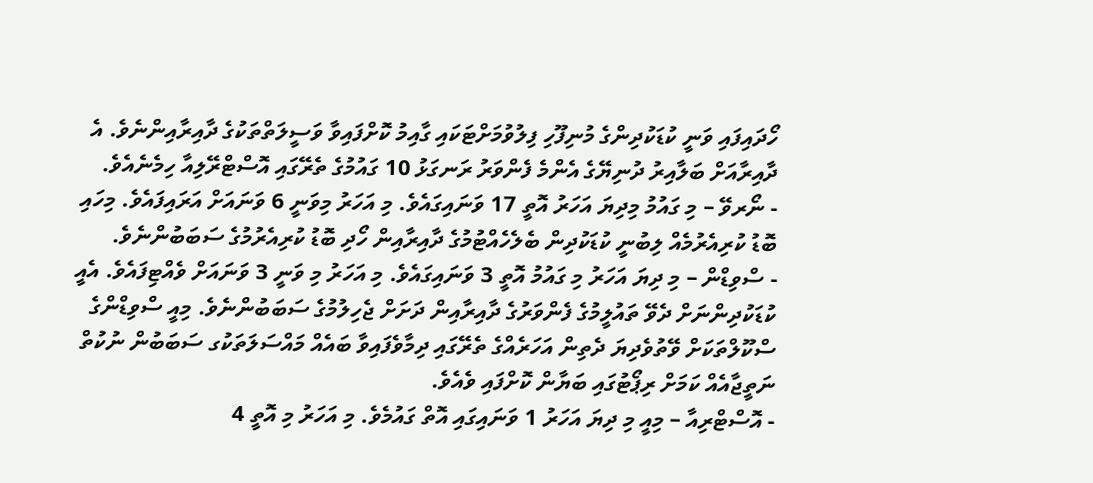ހޯދައިފައި ވަނީ ކުޑަކުދިންގެ މުނިފޫހި ފިލުވުމަށްޓަކައި ގާއިމު ކޮށްފައިވާ ވަސީލަތްތަކުގެ ދާއިރާއިންނެވެ. އެ ދާއިރާއަށް ބަލާއިރު ދުނިޔޭގެ އެންމެ ފެންވަރު ރަނގަޅު 10 ގައުމުގެ ތެރޭގައި އޮސްޓްރޭލިއާ ހިމެނެއެވެ.
- ނޯރވޭ – މި ގައުމު މިދިޔަ އަހަރު އޮތީ 17 ވަނައިގައެވެ. މި އަހަރު މިވަނީ 6 ވަނައަށް އަރައިފައެވެ. މިހައި ބޮޑު ކުރިއެރުމެއް ލިބުނީ ކުޑަކުދިން ބެލެހެއްޓުމުގެ ދާއިރާއިން ހޯދި ބޮޑު ކުރިއެރުމުގެ ސަބަބުންނެވެ.
- ސްވިޑްން – މި ދިޔަ އަހަރު މި ގައުމު އޮތީ 3 ވަނައިގައެވެ. މި އަހަރު މި ވަނީ 3 ވަނައަށް ވެއްޓިފައެވެ. އެއީ ކުޑަކުދިންނަށް ދެވޭ ތައުލީމުގެ ފެންވަރުގެ ދާއިރާއިން ދަށަށް ޖެހިލުމުގެ ސަބަބުންނެވެ. މިއީ ސްވިޑްންގެ ސްކޫލްތަކަށް ވޭތުވެދިޔަ ދެތިން އަހަރެއްގެ ތެރޭގައި ދިމާވެފައިވާ ބައެއް މައްސަލަތަކުގ ސަބަބުން ނުކުތް ނަތީޖާއެއް ކަމަށް ރިޕޯޓުގައި ބަޔާން ކޮށްފައި ވެއެވެ.
- އޮސްޓްރިއާ – މިއީ މި ދިޔަ އަހަރު 1 ވަނައިގައި އޮތް ގައުމެވެ. މި އަހަރު މި އޮތީ 4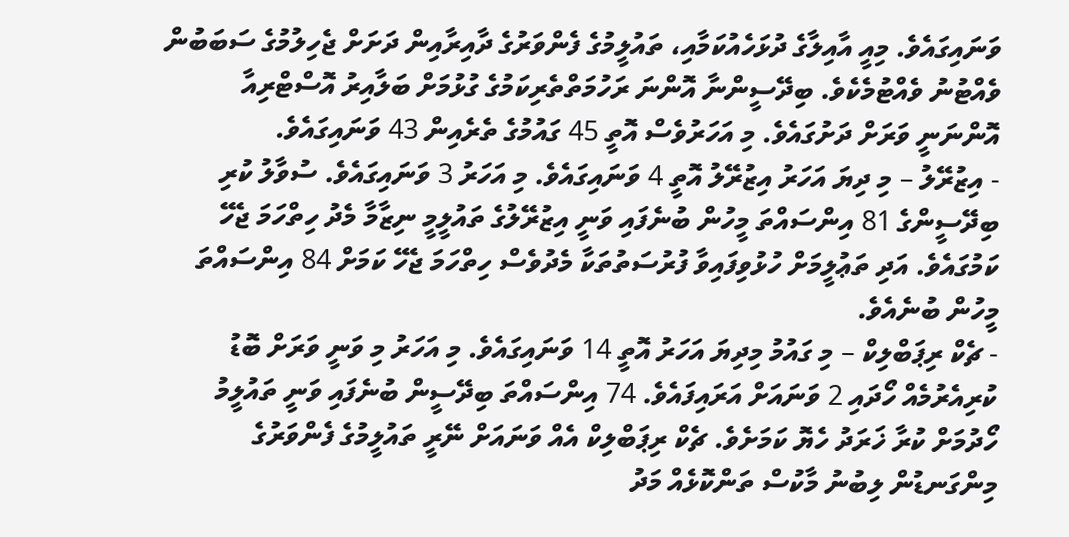ވަނައިގައެވެ. މިއީ އާއިލާގެ ދުޅަހެއުކަމާއި، ތައުލީމުގެ ފެންވަރުގެ ދާއިރާއިން ދަށަށް ޖެހިލުމުގެ ސަބަބުން ވެއްޓުނު ވެއްޓުމެކެވެ. ބިދޭސީންނާ އޮންނަ ރަހުމަތްތެރިކަމުގެ ގުޅުމަށް ބަލާއިރު އޮސްޓްރިއާ އޮންނަނީ ވަރަށް ދަށުގައެވެ. މި އަހަރުވެސް އޮތީ 45 ގައުމުގެ ތެރެއިން 43 ވަނައިގައެވެ.
- އިޒުރޭލު – މި ދިޔަ އަހަރު އިޒުރޭލު އޮތީ 4 ވަނައިގައެވެ. މި އަހަރު 3 ވަނައިގައެވެ. ސުވާލު ކުރި ބިދޭސީންގެ 81 އިންސައްތަ މީހުން ބުނެފައި ވަނީ އިޒުރޭލުގެ ތައުލީމީ ނިޒާމާ މެދު ހިތްހަމަ ޖެހޭ ކަމުގައެވެ. އަދި ތަޢުލީމަށް ހުޅުވިފައިވާ ފުރުސަތުތަކާ މެދުވެސް ހިތްހަމަ ޖެހޭ ކަމަށް 84 އިންސައްތަ މީހުން ބުނެއެވެ.
- ޗެކް ރިޕަބްލިކް – މި ގައުމު މިދިޔަ އަހަރު އޮތީ 14 ވަނައިގައެވެ. މި އަހަރު މި ވަނީ ވަރަށް ބޮޑު ކުރިއެރުމެއް ހޯދައި 2 ވަނައަށް އަރައިފައެވެ. 74 އިންސައްތަ ބިދޭސީން ބުނެފައި ވަނީ ތައުލީމު ހޯދުމަށް ކުރާ ޚަރަދު ހެޔޮ ކަމަށެވެ. ޗެކް ރިޕަބްލިކް އެއް ވަނައަށް ނޭރީ ތައުލީމުގެ ފެންވަރުގެ މިންގަނޑުން ލިބުނު މާކުސް ތަންކޮޅެއް މަދު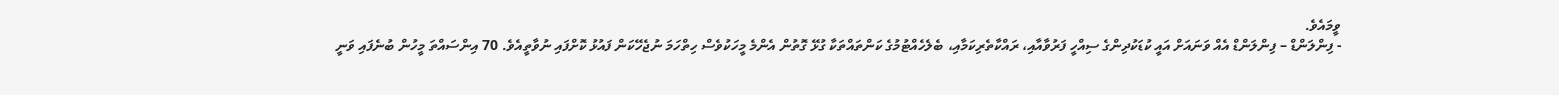ވީމައެވެ.
- ފިންލަންޑް – ފިންލަންޑް އެއް ވަނައަށް އައީ ކުޑަކުދިންގެ ސިއްހީ ފަރުވާއާއި، ރައްކާތެރިކަމާއި، ބެލެހެއްޓުމުގެ ކަންތައްތަކާ ގުޅޭ ގޮތުން އެންމެ މީހަކުވެސް ހިތްހަމަ ނުޖެހޭކަން ފައުޅު ކޮށްފައި ނުވާތީއެވެ. 70 އިންސައްތަ މީހުން ބުނެފައި ވަނީ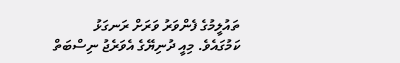ތައުލީމުގެ ފެންވަރު ވަރަށް ރަނގަޅު ކަމުގައެވެ. މިއީ ދުނިޔޭގެ އެވަރެޖު ނިސްބަތް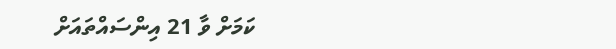ކަމަށް ވާ 21 އިންސައްތައަށް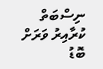ނިސްބަތް ކުރާއިރު ވަރަށް ބޮޑު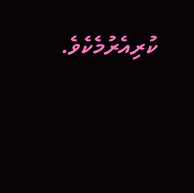ކުރިއެރުމެކެވެ.